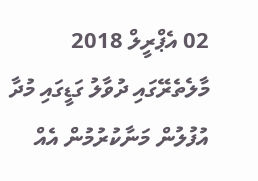02 އެޕްރީލް 2018
މާލެތެރޭގައި ދުވާލު ގަޑީގައި މުދާ އުފުލުން މަނާކުރުމުން އެއް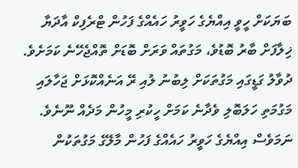ބަޔަކަށް ހީވީ އިއްޔެގެ ހަވީރު ހައެއްގެ ފަހުން ޓްރެފިކް އާދަޔާ ޚިލާފަށް ބާރު ބޮޑުވެ، މަގުތައް ވަރަށް ބޮޑަށް ތޮއްޖެހޭނެ ކަމަށެވެ. ދުވާލު ގަޑީގައި މަގުތަކަށް ލިބުނު ލުއި ރޭ އަނެއްކޮޅަށް ޖަހާލައި މަގުމަތި ހަލަބޮލި ވެދާނެ ކަމަށް ހީކުރި މީހުން މަދެއް ނޫނެވެ. ނަމަވެސް އިއްޔެގެ ހަވީރު ހައެއްގެ ފަހުން މާލޭގެ މަގުތަކުން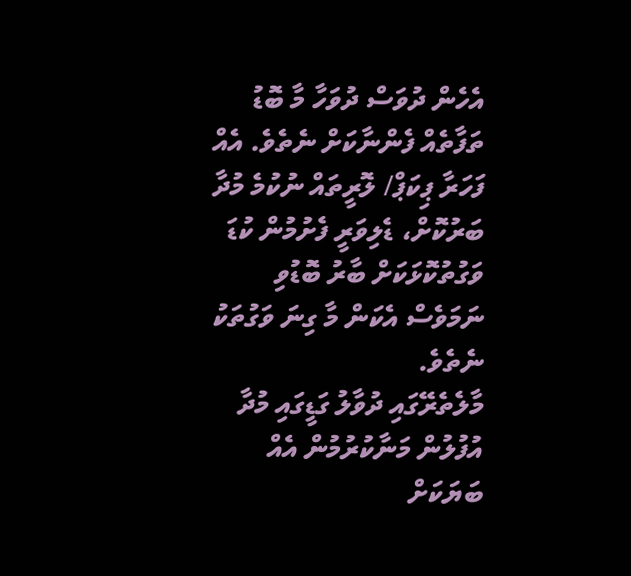އެހެން ދުވަސް ދުވަހާ މާ ބޮޑު ތަފާތެއް ފެންނާކަށް ނެތެވެ. އެއް ފަހަރާ ޕިކަޕް/ ލޮރީތައް ނުކުމެ މުދާ ބަރުކޮށް، ޑެލިވަރީ ފެށުމުން ކުޑަ ވަގުތުކޮޅަކަށް ބާރު ބޮޑުވި ނަމަވެސް އެކަން މާ ގިނަ ވަގުތަކު ނެތެވެ.
މާލެތެރޭގައި ދުވާލު ގަޑީގައި މުދާ އުފުލުން މަނާކުރުމުން އެއް ބަޔަކަށް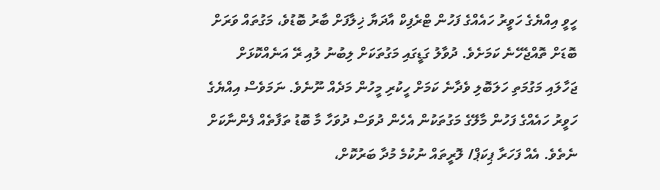ހީވީ އިއްޔެގެ ހަވީރު ހައެއްގެ ފަހުން ޓްރެފިކް އާދަޔާ ޚިލާފަށް ބާރު ބޮޑުވެ، މަގުތައް ވަރަށް ބޮޑަށް ތޮއްޖެހޭނެ ކަމަށެވެ. ދުވާލު ގަޑީގައި މަގުތަކަށް ލިބުނު ލުއި ރޭ އަނެއްކޮޅަށް ޖަހާލައި މަގުމަތި ހަލަބޮލި ވެދާނެ ކަމަށް ހީކުރި މީހުން މަދެއް ނޫނެވެ. ނަމަވެސް އިއްޔެގެ ހަވީރު ހައެއްގެ ފަހުން މާލޭގެ މަގުތަކުން އެހެން ދުވަސް ދުވަހާ މާ ބޮޑު ތަފާތެއް ފެންނާކަށް ނެތެވެ. އެއް ފަހަރާ ޕިކަޕް/ ލޮރީތައް ނުކުމެ މުދާ ބަރުކޮށް،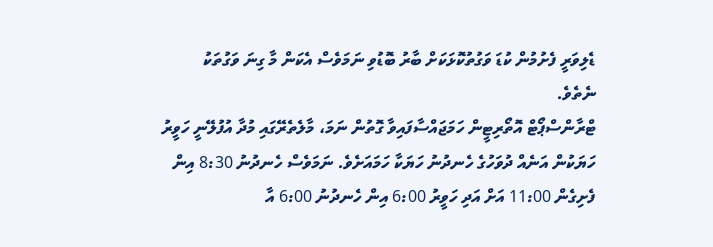ޑެލިވަރީ ފެށުމުން ކުޑަ ވަގުތުކޮޅަކަށް ބާރު ބޮޑުވި ނަމަވެސް އެކަން މާ ގިނަ ވަގުތަކު ނެތެވެ.
ޓްރާންސްޕޯޓް އޮތޯރިޓީން ހަމަޖައްސާފައިވާ ގޮތުން ނަމަ، މާލެތެރޭގައި މުދާ އުފުލޭނީ ހަވީރު ހަޔަކުން އަނެއް ދުވަހުގެ ހެނދުނު ހަޔަކާ ހަމައަށެވެ. ނަމަވެސް ހެނދުނު 8:30 އިން ފެށިގެން 11:00 އަށް އަދި ހަވީރު 6:00 އިން ހެނދުނު 6:00 އާ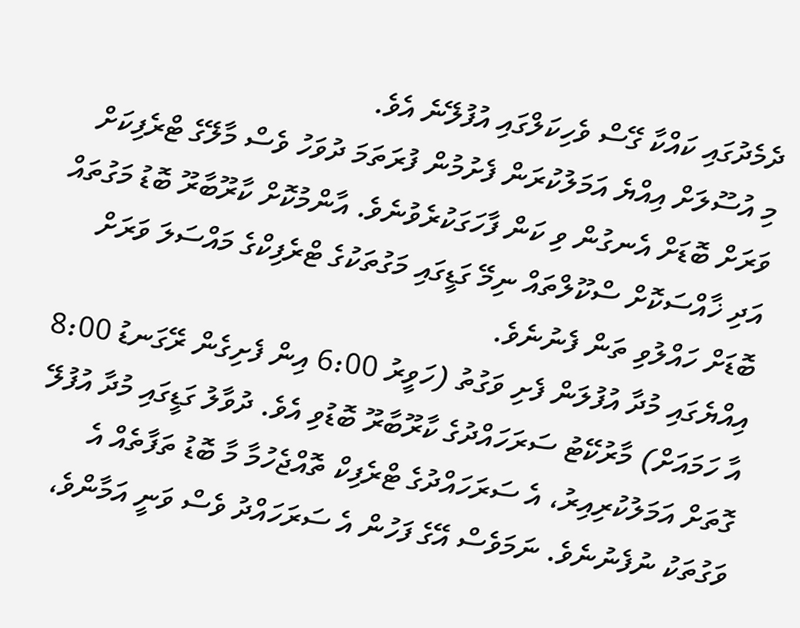ދެމެދުގައި ކައްކާ ގޭސް ވެހިކަލްގައި އުފުލޭނެ އެވެ.
މި އުސޫލަށް އިއްޔެ އަމަލުކުރަން ފެށުމުން ފުރަތަމަ ދުވަހު ވެސް މާލޭގެ ޓްރެފިކަށް ވަރަށް ބޮޑަށް އެނގުން ވި ކަން ފާހަގަކުރެވުނެވެ. އާންމުކޮށް ކާރޫބާރޫ ބޮޑު މަގުތައް އަދި ޚާއްސަކޮށް ސްކޫލްތައް ނިމޭ ގަޑީގައި މަގުތަކުގެ ޓްރެފިކްގެ މައްސަލަ ވަރަށް ބޮޑަށް ހައްލުވި ތަން ފެނުނެވެ.
އިއްޔެގައި މުދާ އުފުލަން ފެށި ވަގުތު (ހަވީރު 6:00 އިން ފެށިގެން ރޭގަނޑު 8:00 އާ ހަމައަށް) މާރުކޭޓު ސަރަހައްދުގެ ކާރޫބާރޫ ބޮޑުވި އެވެ. ދުވާލު ގަޑީގައި މުދާ އުފުލޭ ގޮތަށް އަމަލުކުރިއިރު، އެ ސަރަހައްދުގެ ޓްރެފިކް ތޮއްޖެހުމާ މާ ބޮޑު ތަފާތެއް އެ ވަގުތަކު ނުފެނުނެވެ. ނަމަވެސް އޭގެ ފަހުން އެ ސަރަހައްދު ވެސް ވަނީ އަމާންވެ،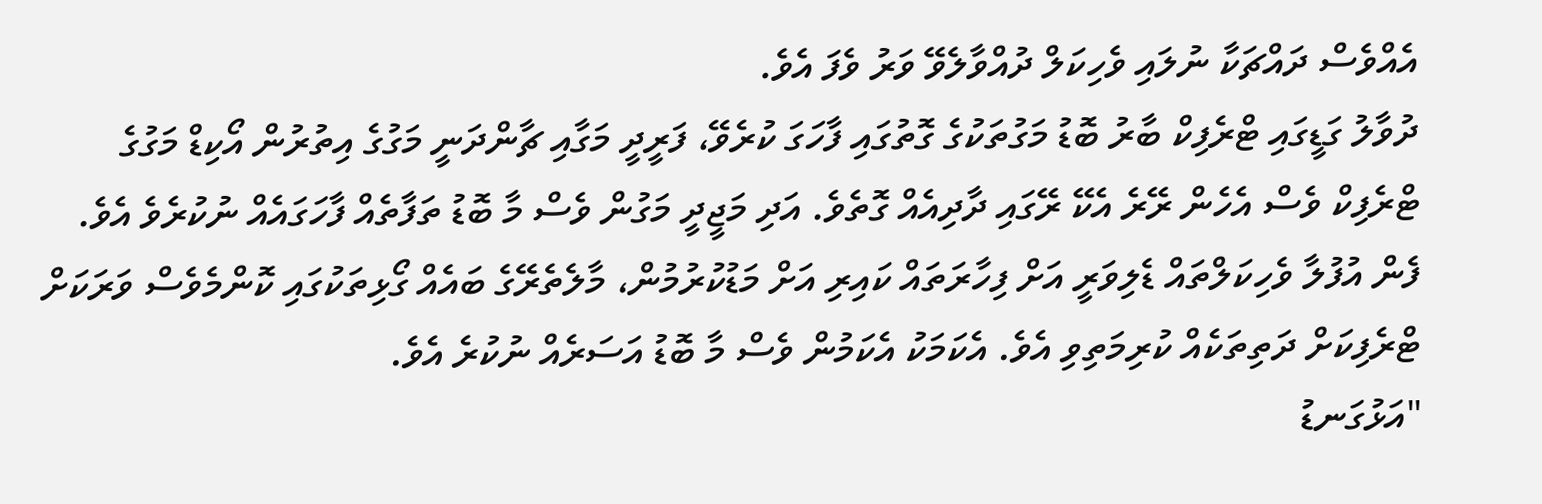އެއްވެސް ދައްޗަކާ ނުލައި ވެހިކަލް ދުއްވާލެވޭ ވަރު ވެފަ އެވެ.
ދުވާލު ގަޑީގައި ޓްރެފިކް ބާރު ބޮޑު މަގުތަކުގެ ގޮތުގައި ފާހަގަ ކުރެވޭ، ފަރީދީ މަގާއި ޗާންދަނީ މަގުގެ އިތުރުން އޯކިޑް މަގުގެ ޓްރެފިކް ވެސް އެހެން ރޭރެ އެކޭ ރޭގައި ދާދިއެއް ގޮތެވެ. އަދި މަޖީދީ މަގުން ވެސް މާ ބޮޑު ތަފާތެއް ފާހަގައެއް ނުކުރެވެ އެވެ. ފެން އުފުލާ ވެހިކަލްތައް ޑެލިވަރީ އަށް ފިހާރަތައް ކައިރި އަށް މަޑުކުރުމުން، މާލެތެރޭގެ ބައެއް ގޯޅިތަކުގައި ކޮންމެވެސް ވަރަކަށް ޓްރެފިކަށް ދަތިތަކެއް ކުރިމަތިވި އެވެ. އެކަމަކު އެކަމުން ވެސް މާ ބޮޑު އަސަރެއް ނުކުރެ އެވެ.
"އަޅުގަނޑު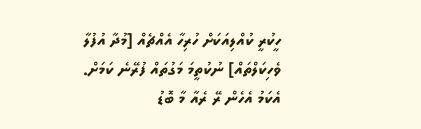ހީކުރީ ކުއްލިއަކަށް ހުރިހާ އެއްޗެއް [މުދާ އުފުލާ ވެހިކަލްތައް] ނުކުތީމަ މަގުތައް ފުރޭނެ ކަމަށް. އެކަމު އެހެން ރޭ ރެއާ މާ ބޮޑު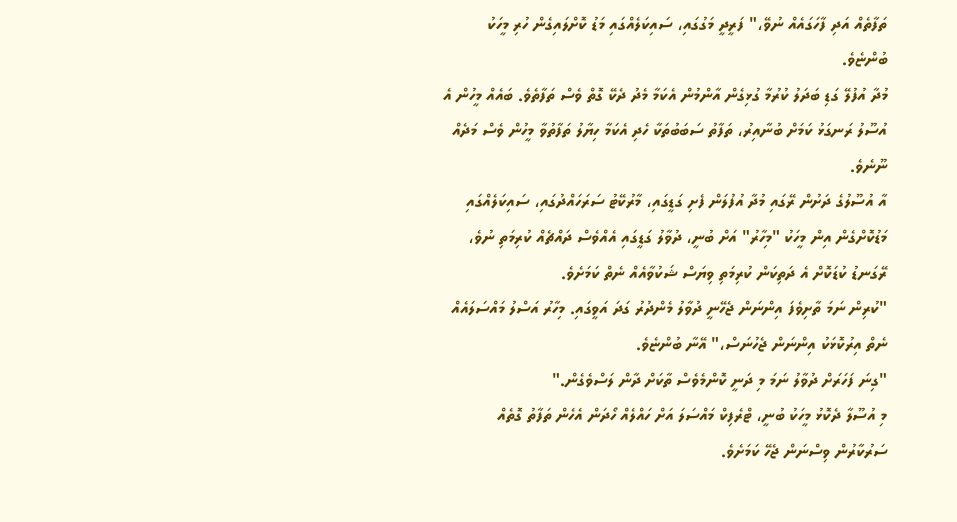ތަފާތެއް އަދި ފާހަގައެއް ނުވޭ،" ފަރީދީ މަގުގައި، ސައިކަލެއްގައި މަޑު ކޮށްލައިގެން ހުރި މީހަކު ބުންޏެވެ.
މުދާ އުފުލޭ ގަޑި ބަދަލު ކުރުމާ ގުޅިގެން އާންމުން އެކަމާ މެދު ދެކޭ ގޮތް ވެސް ތަފާތެވެ. ބައެއް މީހުން އެ އުސޫލު ރަނގަޅު ކަމަށް ބުނާއިރު، ތަފާތު ސަބަބުތަކާ ހެދި އެކަމާ ހިޔާލު ތަފާތުވާ މީހުން ވެސް މަދެއް ނޫނެވެ.
އާ އުސޫލުގެ ދަށުން ރޭގައި މުދާ އުފުލަން ފެށި ގަޑީގައި، މާރުކޭޓު ސަރަހައްދުގައި، ސައިކަލެއްގައި މަޑުކޮށްގެން އިން މީހަކު "މިހާރު" އަށް ބުނީ، ދުވާލު ގަޑީގައި އެއްވެސް ދައްޗެއް ކުރިމަތި ނުވެ، ރޭގަނޑު ކުޑަކޮށް އެ ދަތިކަން ކުރިމަތި ވިޔަސް ޝަކުވާއެއް ނެތް ކަމަށެވެ.
"ކުރިން ނަމަ ތާށިވެފަ އިންނަން ޖެހޭނީ ދުވާލު މެންދުރު ގަދަ އަވީގައި. މިހާރު އަސްލު މައްސަލައެއް ނެތް އިރުކޮޅަކު އިންނަން ޖެހުނަސް،" އޭނާ ބުންޏެވެ.
"ގިނަ ފަހަރަށް ދުވާލު ނަމަ މި ދަނީ ކޮންމެވެސް ތާކަށް ދާން ލަސްވެގެން."
މި އުސޫލާ ދެކޮޅު މީހަކު ބުނީ، ޓްރެފިކް މައްސަލަ އަށް ހައްލެއް ހޯދަން އެހެން ތަފާތު ގޮތެއް ސަރުކާރުން ވިސްނަން ޖެހޭ ކަމަށެވެ.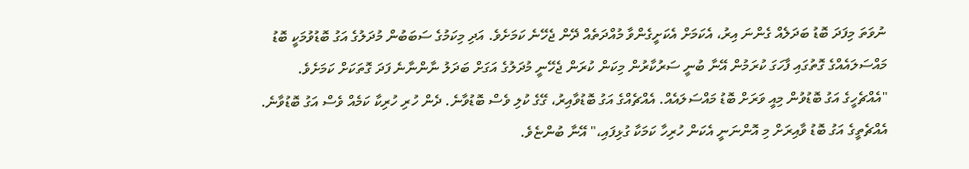ނުވަތަ މިފަދަ ބޮޑު ބަދަލެއް ގެންނަ އިރު، އެކަމަށް އެކަށީގެންވާ މުއްދަތެއް ދޭން ޖެހޭނެ ކަމަށެވެ. އަދި މިކަމުގެ ސަބަބުން މުދަލުގެ އަގު ބޮޑުވުމަކީ ބޮޑު މައްސަލައެއްގެ ގޮތުގައި ފާހަގަ ކުރަމުން އޭނާ ބުނީ ސަރުކާރުން މިކަން ކުރަން ޖެހޭނީ މުދަލުގެ އަގަށް ބަދަލު ނާންނާނެ ފަދަ ގޮތަކަށް ކަމަށެވެ.
"އެއްޗެހީގެ އަގު ބޮޑުވުން މިއީ ވަރަށް ބޮޑު މައްސަލައެއް. އެއްޗެއްގެ އަގު ބޮޑުވާއިރު، ގޭގެ ކުލި ވެސް ބޮޑުވާނެ. ދެން ހުރި ހުރިކާ ކަމެއް ވެސް އަގު ބޮޑުވާނެ. އެއްޗެތީގެ އަގު ބޮޑު ވާއިރަށް މި އޮންނަނީ އެކަން ހުރިހާ ކަމަކާ ގުޅިފައި،" އޭނާ ބުންޏެވެ.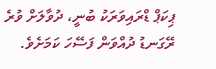ޕިކަޕް ޑްރައިވަރަކު ބުނީ، ދުވާލަށް ވުރެ ރޭގަނޑު ދުއްވަން ފަސޭހަ ކަމަށެވެ.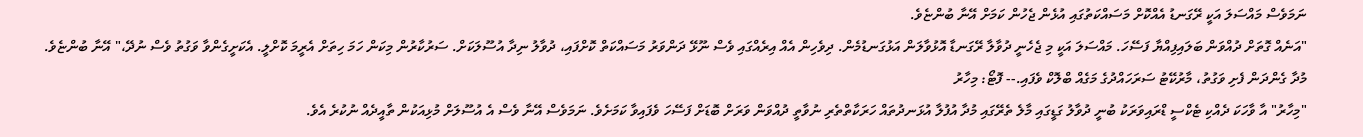ނަމަވެސް މައްސަލަ އަކީ ރޭގަނޑު އެއްކޮށް މަސައްކަތުގައި އުޅެން ޖެހުން ކަމަށް އޭނާ ބުންޏެވެ.
"އަނެއް ގޮތަށް ދުއްވަން ބަލައިފިއްޔާ ފަސޭހަ. މައްސަލަ އަކީ މި ޖެހެނީ ދުވާލާ ރޭގަނޑާ އޮޅުވާލަން އަޅުގަނޑުމެން. ދިވެހިން އެއް އިރެއްގައި ވެސް ނޫޅޭ ދަންވަރު މަސައްކަތް ކޮށްފައި، ދުވާލު ނިދާ އުސޫލަކަށް. ސަރުކާރުން މިކަން ހަމަ ހިތަށް އެރީމަ ކޮށްލީ. އެކަށީގެންވާ ވަގުތު ވެސް ނުދޭ،" އޭނާ ބުންޏެވެ.
މުދާ ގެންދަން ފެށި ވަގުތު، މާރުކޭޓު ސަރަހައްދުގެ މަގެއް ބްލޮކް ވެފައި.-- ފޮޓޯ: މިހާރު
"މިހާރު" އާ ވާހަކަ ދެއްކި ޓެކްސީ ޑްރައިވަރަކު ބުނީ ދުވާލު ގަޑީގައި މާލެ ތެރޭގައި މުދާ އުފުލާ އުޅަނދުތައް ހަރަކާތްތެރި ނުވާތީ ދުއްވަން ވަރަށް ބޮޑަށް ފަސޭހަ ވެފައިވާ ކަމަށެވެ. ނަމަވެސް އޭނާ ވެސް އެ އުސޫލަށް މުޅިއަކުން ތާއީދެއް ނުކުރެ އެވެ.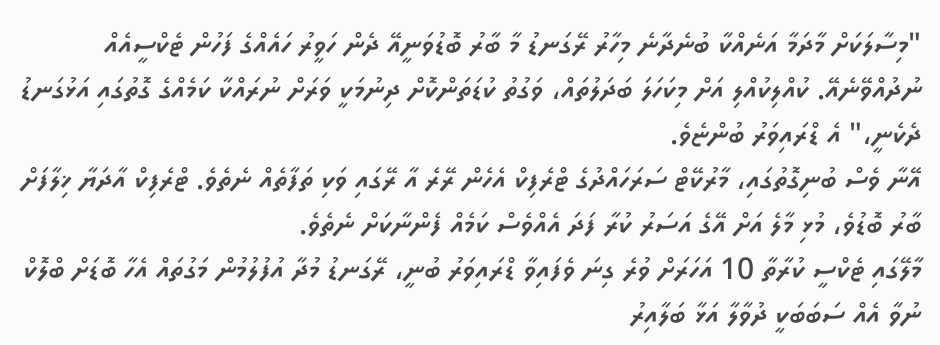"މިސާލަކަށް މާދަމާ އަނެއްކާ ބުނެދާނެ މިހާރު ރޭގަނޑު މާ ބާރު ބޮޑުވަނީއޭ ދެން ހަވީރު ހައެއްގެ ފަހުން ޓެކްސީއެއް ނުދުއްވޭނެއޭ. ކުއްލިކުއްލި އަށް މިކަހަލަ ބަދަލުތައް، ވަގުތު ކުޑަތަންކޮށް ދިނުމަކީ ވަރަށް ނުރައްކާ ކަމެއްގެ ގޮތުގައި އަޅުގަނޑު ދެކެނީ،" އެ ޑްރައިވަރު ބުންޏެވެ.
އޭނާ ވެސް ބުނިގޮތުގައި، މާރުކޭޓް ސަރަހައްދުގެ ޓްރެފިކް އެހެން ރޭރެ އާ ރޭގައި ވަކި ތަފާތެއް ނެތެވެ. ޓްރެފިކް އާދަޔާ ޚިލާފަށް ބާރު ބޮޑުވެ، މުޅި މާލެ އަށް އޭގެ އަސަރު ކުރާ ފަދަ އެއްވެސް ކަމެއް ފެންނާކަށް ނެތެވެ.
މާލޭގައި ޓެކްސީ ކުރާތާ 10 އަހަރަށް ވުރެ ގިނަ ވެފައިވާ ޑްރައިވަރު ބުނީ، ރޭގަނޑު މުދާ އުފުލުމުން މަގުތައް އެހާ ބޮޑަށް ބްލޮކް ނުވާ އެއް ސަބަބަކީ ދުވާލާ އަޅާ ބަލާއިރު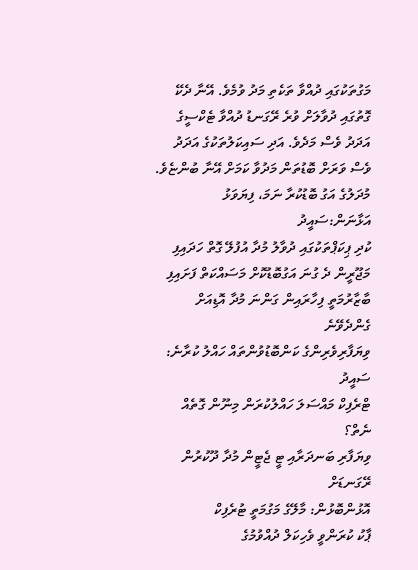މަގުތަކުގައި ދުއްވާ ތަކެތި މަދު ވުމެވެ. އޭނާ ދެކޭ ގޮތުގައި ދުވާލަށް ވުރެ ރޭގަނޑު ދުއްވާ ޓެކްސީގެ އަދަދު ވެސް މަދެވެ. އަދި ސައިކަލުތަކުގެ އަދަދު ވެސް ވަރަށް ބޮޑުތަން މަދުވާ ކަމަށް އޭނާ ބުންޏެވެ.
މުދަލުގެ އަގު ބޮޑުކުރާ ނަމަ، ފިޔަވަޅު އަޅާނަން:ސައީދު
ކުދި ޕިކަޕްތަކުގައި ދުވާލު މުދާ އުފުލޭ ގޮތް ހަދައިފި
މަޖޫރީން ދެ ގުނަ އަގުބޮޑުކޮށް މަސައްކަތް ފަށައިފި
ބާޒާރުމަތީ ފިހާރައިން ގަންނަ މުދާ އޮޑިއަށް ގެންދެވޭނެ
ވިޔަފާރިވެރިންގެ ކަންބޮޑުވުންތައް ހައްލު ކުރާނެ: ސައީދު
ޓްރެފިކް މައްސަލަ ހައްލުކުރަން މިނޫން ގޮތެއް ނެތް؟
ވިޔަފާރި ބަނދަރާއި ޓީ ޖެޓީން މުދާ ދޫކުރުން ރޭގަނޑަށް
އޮޅުންބޮޅުން: މާލޭގެ މަގުމަތީ ޓުރެފިކް
ޕާކު ކުރަންވީ ވެހިކަލް ދުއްވުމުގެ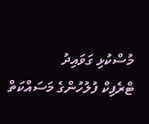މުސްކުޅި ގަވައިދު
ޓްރެފިކް ފުލުހުންގެ މަސައްކަތް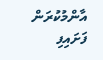އާންމުކުރަން ފަށައިފި